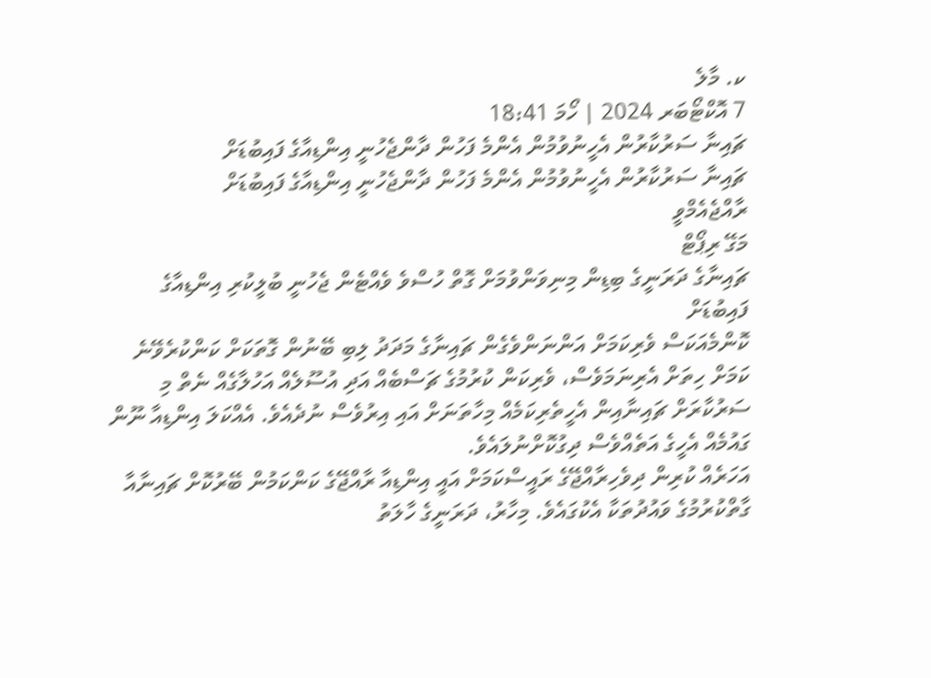ކ. މާލެ
7 އޮކްޓޯބަރ 2024 | ހޯމަ 18:41
ޗައިނާ ސަރުކާރުން އެހީނުވުމުން އެންމެ ފަހުން ދާންޖެހުނީ އިންޑިއާގެ ފައިބުޑަށް
ޗައިނާ ސަރުކާރުން އެހީނުވުމުން އެންމެ ފަހުން ދާންޖެހުނީ އިންޑިއާގެ ފައިބުޑަށް
ރާއްޖެއެމްވީ
މަގޭ ރިޕޯޓް
ޗައިނާގެ ދަރަނީގެ ބިޑިން މިނިވަންވުމަށް ގޮތް ހުސްވެ ވެއްޓެން ޖެހުނީ ބުލީކުރި އިންޑިއާގެ ފައިބުޑަށް
ކޮންމެއަކަސް ވެރިކަމަށް އަންނަންވެގެން ޗައިނާގެ މަދަދު ލިބި ބޭނުން ގޮތަކަށް ކަންކުރެވޭނެ ކަމަށް ހިތަށް އެރިނަމަވެސް، ވެރިކަން ކުރުމުގެ ޗަސްބެއް އަދި އުސޫލެއް އަހުލާގެއް ނެތް މި ސަރުކާރަށް ޗައިނާއިން އެހީތެރިކަމެއް މިހާތަނަށް އައި އިރުވެސް ނުދެއެވެ. އެއްކަލަ އިންޑިއާ ނޫން ގައުމެއް އެހީގެ އަތެއްވެސް ދިގުކޮށްނުލައެވެ.
އަހަރެއް ކުރިން ދިވެހިރާއްޖޭގެ ރައީސްކަމަށް އައީ އިންޑިއާ ރާއްޖޭގެ ކަންކަމުން ބޭރުކޮށް ޗައިނާއާ ގާތްކުރުމުގެ ވައުދުތަކާ އެކުގައެވެ. މިހާރު، ދަރަނީގެ ހާލަތު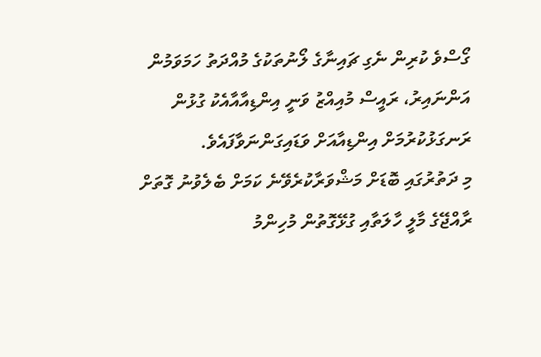ގޯސްވެ ކުރިން ނެގި ޗައިނާގެ ލޯނުތަކުގެ މުއްދަތު ހަމަވަމުން އަންނައިރު، ރައީސް މުއިއްޒު ވަނީ އިންޑިއާއާއެކު ގުޅުން ރަނގަޅުކުރުމަށް އިންޑިއާއަށް ވަޑައިގަންނަވާފައެވެ.
މި ދަތުރުގައި ބޮޑަށް މަޝްވަރާކުރެވޭނެ ކަމަށް ބެލެވުނު ގޮތަށް ރާއްޖޭގެ މާލީ ހާލަތާއި ގުޅޭގޮތުން މުހިންމު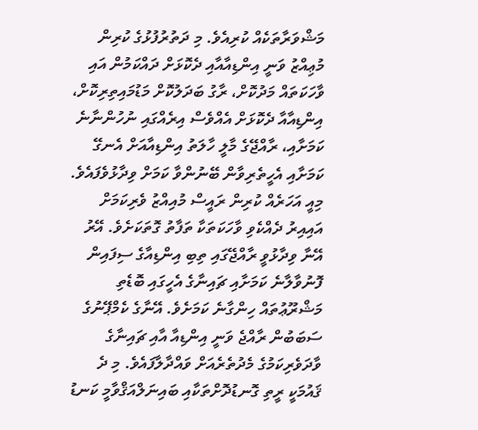މަޝްވަރާތަކެއް ކުރިއެވެ. މި ދަތުރުފުޅުގެ ކުރިން މުޢިއްޒު ވަނީ އިންޑިއާއާއި ދެކޮޅަށް ދައްކަމުން އައި ވާހަކަތައް މަދުކޮށް، ރާގު ބަދަލުކޮށް މަޑުމައިތިރިކޮށް، އިންޑިއާއާ ދެކޮޅަށް އެއްވެސް އިރެއްގައި ނުހުންނާނެ ކަމަށާއި، ރާއްޖޭގެ މާލީ ހާލަތު އިންޑިއާއަށް އެނގޭ ކަމަށާއި އެހީތެރިވާން ބޭނުންވާ ކަމަށް ވިދާޅުވެފައެވެ.
މިއީ އަހަރެއް ކުރިން ރައީސް މުއިއްޒު ވެރިކަމަށް އައިއިރު ދެއްކެވި ވާހަކަތަކާ ތަފާތު ގޮތަކަށެވެ. އޭރު އޭނާ ވިދާޅުވީ ރާއްޖޭގައި ތިބި އިންޑިއާގެ ސިފައިން ފޮނުވާލާނެ ކަމަށާއި ޗައިނާގެ އެހީގައި ބޮޑެތި މަޝްރޫޢުތައް ހިންގާނެ ކަމަށެވެ. އޭނާގެ ކެމްޕޭނުގެ ސަބަބުން ރާއްޖެ ވަނީ އިންޑިއާ އާއި ޗައިނާގެ ވާދަވެރިކަމުގެ މެދުތެރެއަށް ވައްދާލާފައެވެ. މި ދެ ޤައުމަކީ ރީތި ގޮނޑުދޮށްތަކާއި ބައިނަލްއަޤްވާމީ ކަނޑު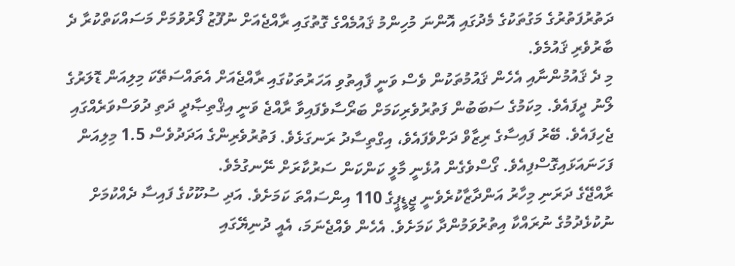ދަތުރުފަތުރުގެ މަގުތަކުގެ މެދުގައި އޮންނަ މުހިންމު ޤައުމެއްގެ ގޮތުގައި ރާއްޖެއަށް ނުފޫޒު ފޯރުވުމަށް މަސައްކަތްކުރާ ދެ ބާރުވެރި ޤައުމެވެ.
މި ދެ ޤައުމުންނާއި އެހެން ޤައުމުތަކުން ވެސް ވަނީ ފާއިތުވި އަހަރުތަކުގައި ރާއްޖެއަށް އެތައްސަތޭކަ މިލިއަން ޑޮލަރުގެ ލޯނު ދީފައެވެ. މިކަމުގެ ސަބަބުން ފަތުރުވެރިކަމަށް ބަރޯސާވެފައިވާ ރާއްޖެ ވަނީ އިޤްތިޞާދީ ދަތި ދުވަސްވަރެއްގައި ޖެހިފައެވެ. ބޭރު ފައިސާގެ ރިޒާވް ދަށްވެފައެވެ، އިގްތިސާދު ރަނގަޅެވެ. ފަތުރުވެރިންގެ އަދަދުވެސް 1.5 މިލިއަން ފަހަނައަޅައިގޮސްފިއެވެ. ގޯސްވެގެން އުޅެނީ މާލީ ކަންކަން ސަރުކާރަށް ނޭނގުމެވެ.
ރާއްޖޭގެ ދަރަނި މިހާރު އަންދާޒާކުރެވެނީ ޖީޑީޕީގެ 110 އިންސައްތަ ކަމަށެވެ. އަދި ސުކޫކުގެ ފައިސާ ދެއްކުމަށް ނުކުޅެދުމުގެ ނުރައްކާ އިތުރުވަމުންދާ ކަމަށެވެ. އެހެން ވެއްޖެނަމަ، އެއީ ދުނިޔޭގައި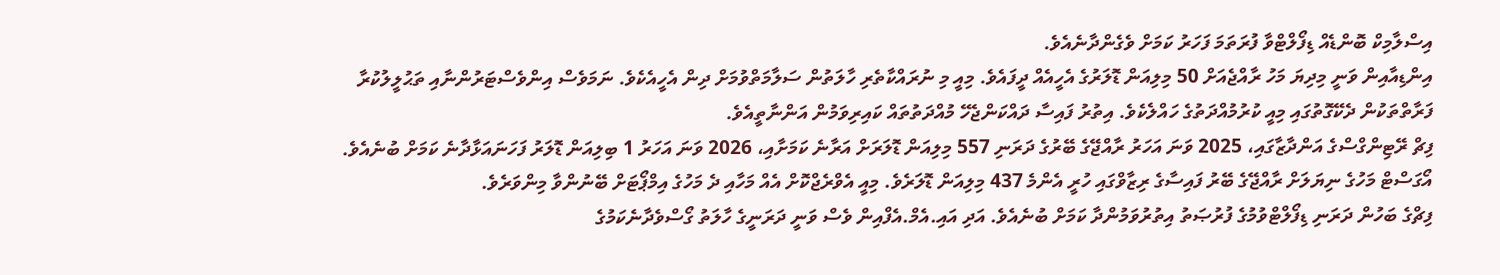އިސްލާމިކް ބޮންޑެއް ޑިފޯލްޓްވާ ފުރަތަމަ ފަހަރު ކަމަށް ވެގެންދާނެއެވެ.
އިންޑިއާއިން ވަނީ މިދިޔަ މަހު ރާއްޖެއަށް 50 މިލިއަން ޑޮލަރުގެ އެހީއެއް ދީފައެވެ. މިއީ މި ނުރައްކާތެރި ހާލަތުން ސަލާމަތްވުމަށް ދިން އެހީއެކެވެ. ނަމަވެސް އިންވެސްޓަރުންނާއި ތަޙުލީލުކުރާ ފަރާތްތަކުން ދެކޭގޮތުގައި މިއީ ކުރުމުއްދަތުގެ ހައްލެކެވެ. އިތުރު ފައިސާ ދައްކަންޖެހޭ މުއްދަތުތައް ކައިރިވަމުން އަންނާތީއެވެ.
ފިޗް ރޭޓިންގްސްގެ އަންދާޒާގައި، 2025 ވަނަ އަހަރު ރާއްޖޭގެ ބޭރުގެ ދަރަނި 557 މިލިއަން ޑޮލަރަށް އަރާނެ ކަމަށާއި، 2026 ވަނަ އަހަރު 1 ބިލިއަން ޑޮލަރު ފަހަނައަޅާދާނެ ކަމަށް ބުނެއެވެ. އޯގަސްޓް މަހުގެ ނިޔަލަށް ރާއްޖޭގެ ބޭރު ފައިސާގެ ރިޒާވްގައި ހުރީ އެންމެ 437 މިލިއަން ޑޮލަރެވެ. މިއީ އެވްރެޖްކޮށް އެއް މަހާއި ދެ މަހުގެ އިމްޕޯޓަށް ބޭނުންވާ މިންވަރެވެ.
ފިޗްގެ ބަހުން ދަރަނި ޑިފޯލްޓްވުމުގެ ފުރުޞަތު އިތުރުވަމުންދާ ކަމަށް ބުނެއެވެ. އަދި އައި.އެމް.އެފްއިން ވެސް ވަނީ ދަރަނީގެ ހާލަތު ގޯސްވެދާނެކަމުގެ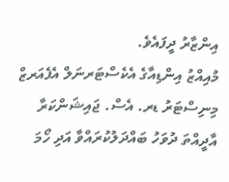އިންޒާރު ދީފައެވެ.
މުއިއްޒު އިންޑިއާގެ އެކެސްޓަރނަލް އެފެއަރޒް މިނިސްޓަރު ޑރ. އެސް. ޖައިޝަންކަރާ އާދީއްތަ ދުވަހު ބައްދަލުކުރައްވާ އަދި ހޯމަ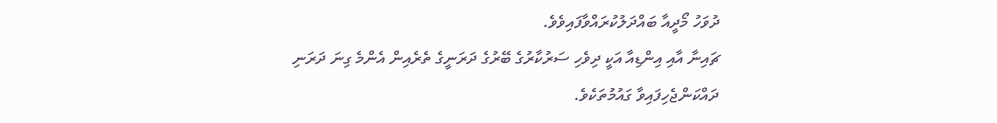ދުވަހު މޯދީއާ ބައްދަލުކުރައްވާފައިވެވެ.
ޗައިނާ އާއި އިންޑިއާ އަކީ ދިވެހި ސަރުކާރުގެ ބޭރުގެ ދަރަނީގެ ތެރެއިން އެންމެ ގިނަ ދަރަނި ދައްކަންޖެހިފައިވާ ގައުމުތަކެވެ.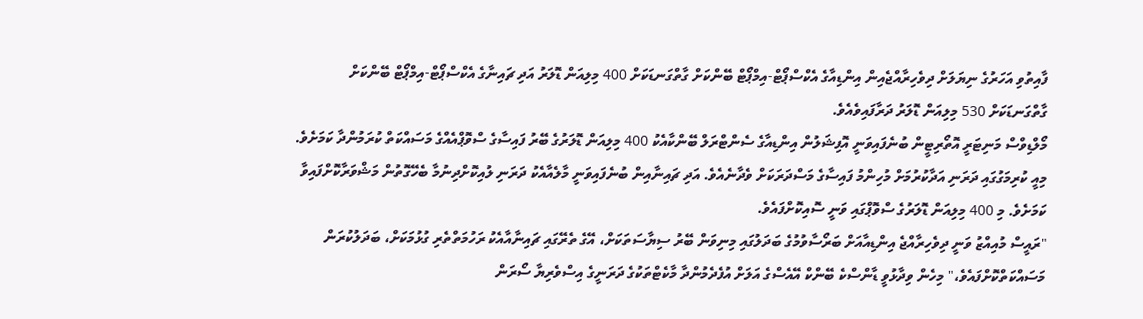ފާއިތުވި އަހަރުގެ ނިޔަލަށް ދިވެހިރާއްޖެއިން އިންޑިއާގެ އެކްސްޕޯޓް-އިމްޕޯޓް ބޭންކަށް ގާތްގަނޑަކަށް 400 މިލިއަން ޑޮލަރު އަދި ޗައިނާގެ އެކްސްޕޯޓް-އިމްޕޯޓް ބޭންކަށް ގާތްގަނޑަކަށް 530 މިލިއަން ޑޮލަރު ދަރާފައިވެއެވެ.
މޯލްޑިވްސް މަނިޓަރީ އޮތޯރިޓީން ބުނެފައިވަނީ އޮފިޝަލުން އިންޑިއާގެ ސެންޓްރަލް ބޭންކާއެކު 400 މިލިއަން ޑޮލަރުގެ ބޭރު ފައިސާގެ ސްވޮޕްއެއްގެ މަސައްކަތް ކުރަމުންދާ ކަމަށެވެ. މިއީ ކުރިމަގުގައި ދަރަނި އަދާކުރުމަށް މުހިންމު ފައިސާގެ މަސްދަރަކަށް ވެދާނެއެވެ. އަދި ޗައިނާއިން ބުނެފައިވަނީ މާލެއާއެކު ދަރަނި ލުއިކޮށްދިނުމާ ބެހޭގޮތުން މަޝްވަރާކޮށްފައިވާ ކަމަށެވެ. މި 400 މިލިއަން ޑޮލަރުގެ ސްވޮޕްގައި ވަނީ ސޮއިކޮށްފައެވެ.
"ރައީސް މުއިއްޒު ވަނީ ދިވެހިރާއްޖެ އިންޑިއާއަށް ބަރޯސާވުމުގެ ބަދަލުގައި މިނިވަން ބޭރު ސިޔާސަތަކަށް، އޭގެ ތެރޭގައި ޗައިނާއާއެކު ރަހުމަތްތެރި ގުޅުމަކަށް، ބަދަލުކުރަން މަސައްކަތްކޮށްފައެވެ،" މިހެން ވިދާޅުވީ ޑާންސްކެ ބޭންކް އޭއެސްގެ އަލަށް އުފެދެމުންދާ މާކެޓްތަކުގެ ދަރަނީގެ އިސްވެރިޔާ ސޯރަން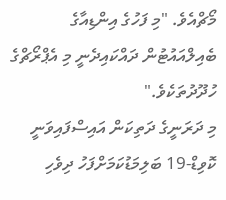މޯޗްއެވެ. "މި ފަހުގެ އިންޑިއާގެ ބެއިލްއައުޓުން ދައްކައިދެނީ މި އެޕްރޯޗްގެ ހުދޫދުތަކެވެ."
މި ދަރަނީގެ ދަތިކަން އައިސްފައިވަނީ ކޮވިޑް-19 ބަލިމަޑުކަމަށްފަހު ދިވެހި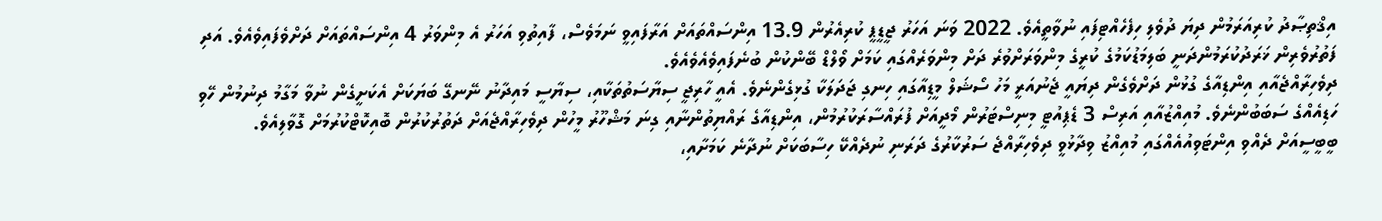އިޤްތިޞާދު ކުރިއަރަމުން ދިޔަ ދުވެލި ހިފެހެއްޓިފައި ނުވާތީއެވެ. 2022 ވަނަ އަހަރު ޖީޑީޕީ ކުރިއެރުން 13.9 އިންސައްތައަށް އަރާފައިވީ ނަމަވެސް، ފާއިތުވި އަހަރު އެ މިންވަރު 4 އިންސައްތައަށް ދަށްވެފައިވެއެވެ. އަދި ފަތުރުވެރިން ޚަރަދުކުރަމުންދަނީ ބަލިމަޑުކަމުގެ ކުރީގެ މިންވަރަށްވުރެ ދަށް މިންވަރެއްގައި ކަމަށް ވޯލްޑް ބޭންކުން ބުނެފައިވެއެވެއެވެ.
ދިވެހިރާއްޖެއާއި އިންޑިއާގެ ގުޅުން ދަށްވެގެން ދިޔައީ ޖެނުއަރީ މަހު ސޯޝަލް މީޑިއާގައި ހިނގި ޖަދަލަކާ ގުޅިގެންނެވެ. އެއީ ހާރިޖީ ސިޔާސަތުތަކާއި، ސިޔާސީ މައިދާނު ނޭނގޭ ބަޔަކަށް އެކަށީގެން ނުވާ މަގާމު ދިނުމުން ހޭވި ހަޑިއެއްގެ ސަބަބުންނެވެ. މުއިއްޒުއާއި އަރިސް 3 ޑެޕިއުޓީ މިނިސްޓަރުން މޯދީއަށް ފުރައްސާރަކުރުމުން، އިންޑިއާގެ ރައްޔިތުންނާއި ގިނަ މަޝްހޫރު މީހުން ދިވެހިރާއްޖެއަށް ދަތުރުކުރުން ބޮއިކޮޓްކުރުމަށް ގޮވާލިއެވެ.
ބީބީސީއަށް ދެއްވި އިންޓަވިއުއެއްގައި މުއިއްޒު ވިދާޅުވީ ދިވެހިރާއްޖެ ސަރުކާރުގެ ދަރަނި ނުދެއްކޭ ހިސާބަކަށް ނުދާނެ ކަމަށާއި،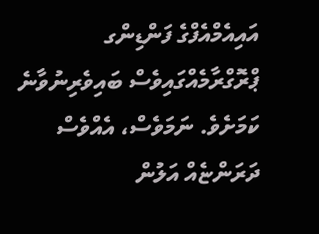އައިއެމްއެފްގެ ފަންޑިންގ ޕްރޮގްރާމެއްގައިވެސް ބައިވެރިނުވާނެ ކަމަށެވެ. ނަމަވެސް، އެއްވެސް ދަރަންޏެއް އަލުން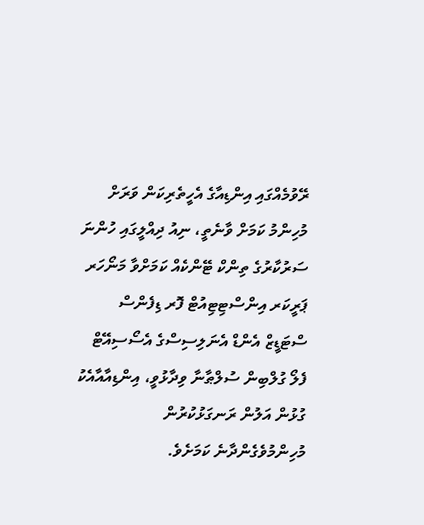ރޭވުމެއްގައި އިންޑިއާގެ އެހީތެރިކަން ވަރަށް މުހިންމު ކަމަށް ވާނެތީ، ނިއު ދިއްލީގައި ހުންނަ ސަރުކާރުގެ ތިންކް ޓޭންކެއް ކަމަށްވާ މަނޯހަރ ޕަރީކަރ އިންސްޓިޓިއުޓް ފޮރ ޑިފެންސް ސްޓަޑީޒް އެންޑް އެނަލިސިސްގެ އެސޯސިއޭޓް ފެލޯ ގުލްބިން ސުލްޠާނާ ވިދާޅުވީ، އިންޑިއާއާއެކު ގުޅުން އަލުން ރަނގަޅުކުރުން މުހިންމުވެގެންދާނެ ކަމަށެވެ.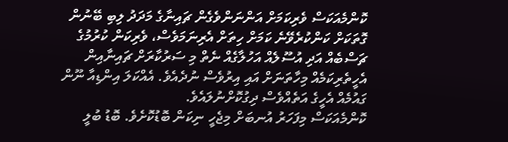ކޮންމެއަކަސް ވެރިކަމަށް އަންނަންވެގެން ޗައިނާގެ މަދަދު ލިބި ބޭނުން ގޮތަކަށް ކަންކުރެވޭނެ ކަމަށް ހިތަށް އެރިނަމަވެސް، ވެރިކަން ކުރުމުގެ ޗަސްބެއް އަދި އުސޫލެއް އަހުލާގެއް ނެތް މި ސަރުކާރަށް ޗައިނާއިން އެހީތެރިކަމެއް މިހާތަނަށް އައި އިރުވެސް ނުދެއެވެ. އެއްކަލަ އިންޑިއާ ނޫން ގައުމެއް އެހީގެ އަތެއްވެސް ދިގުކޮށްނުލައެވެ.
ކޮންމެއަކަސް މިފަހަރު އުނބަށް މިޖެހީ ނިކަން ބޮޑުކޮށެވެ. ބޮޑު ބުލީ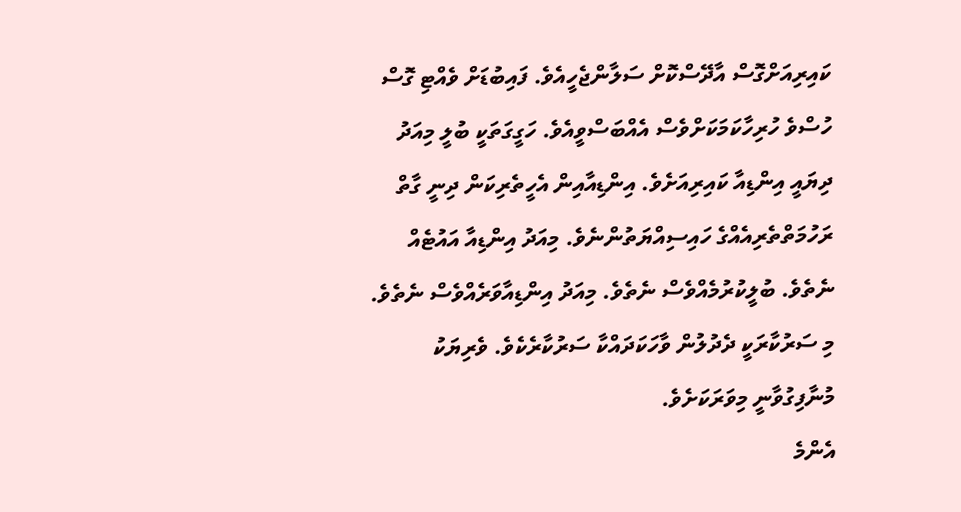ކައިރިއަށްގޮސް އާދޭސްކޮށް ސަލާންޖެހީއެވެ. ފައިބުޑަށް ވެއްޓި ގޮސް ހުސްވެ ހުރިހާކަމަކަށްވެސް އެއްބަސްވީއެވެ. ހަގީގަތަކީ ބުލީ މިއަދު ދިޔައީ އިންޑިއާ ކައިރިއަށެވެ. އިންޑިއާއިން އެހީތެރިކަން ދިނީ ގާތް ރަހުމަތްތެރިއެއްގެ ހައިސިއްޔަތުންނެވެ. މިއަދު އިންޑިއާ އައުޓެއް ނެތެވެ. ބުލީކުރުމެއްވެސް ނެތެވެ. މިއަދު އިންޑިއާވަރެއްވެސް ނެތެވެ. މި ސަރުކާރަކީ ދެދުލުން ވާހަކަދައްކާ ސަރުކާރެކެވެ. ވެރިޔަކު މުނާފިގުވާނީ މިވަރަކަށެވެ.
އެންމެ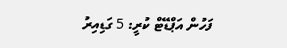ފަހުން އަޕްޑޭޓް ކުރީ: 5 ގަޑިއިރު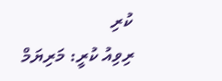ކުރި
ރިވިއު ކުރީ: މަރިޔަމް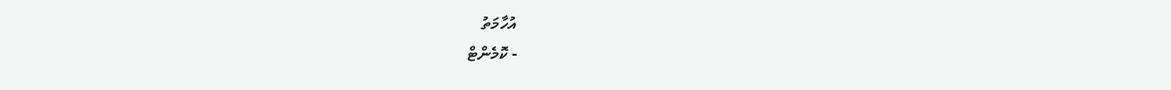އުހާމަތު
- ކޮމެންޓް